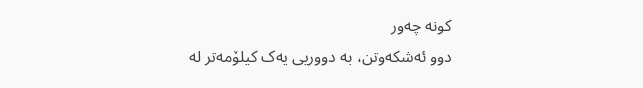کونە چەور
دوو ئەشکەوتن، بە دووریی یەک کیلۆمەتر لە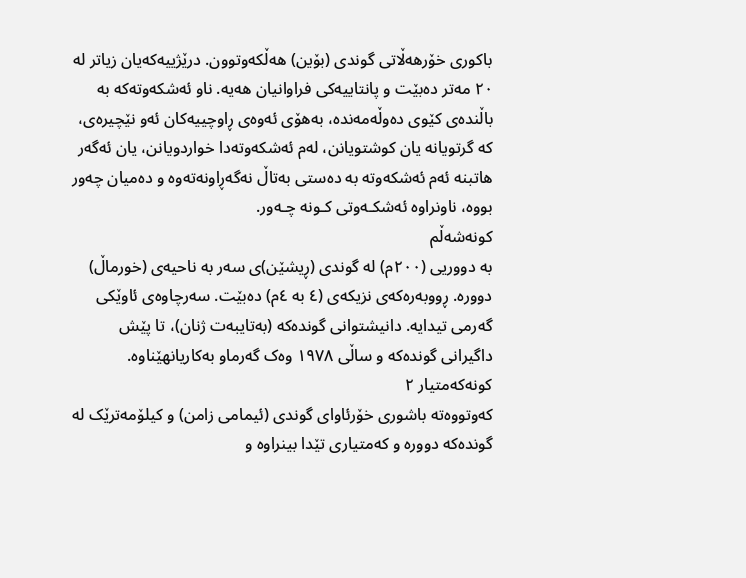باکوری خۆرهەڵاتی گوندی (بۆین) هەڵکەوتوون. درێژییەکەیان زیاتر لە ٢٠ مەتر دەبێت و پانتاییەکی فراوانیان هەیە. ناو ئەشکەوتەکە بە باڵندەی کێوی دەوڵەمەندە، بەهۆی ئەوەی ڕاوچییەکان ئەو نێچیرەی، کە گرتویانە یان کوشتویانن، لەم ئەشکەوتەدا خواردویانن، یان ئەگەر هاتبنە ئەم ئەشکەوتە بە دەستی بەتاڵ نەگەڕاونەتەوە و دەمیان چەور بووە، ناونراوە ئەشکـەوتی کـونە چـەور.
کونەشەڵم
به دووریی (٢٠٠م) لە گوندی (ڕیشێن)ی سەر به ناحیەی (خورماڵ) دوورە. ڕووبەرەکەی نزیکەی (٤ بە ٤م) دەبێت. سەرچاوەی ئاوێکی گەرمی تیدایە. دانیشتوانی گوندەکە (بەتایبەت ژنان)، تا پێش داگیرانی گوندەکە و ساڵی ١٩٧٨ وەک گەرماو بەکاریانهێناوە.
کونەکەمتيار ٢
کەوتووەتە باشورى خۆرئاواى گوندى (ئيمامى زامن) و کيلۆمەترێک لە گوندەکە دوورە و کەمتيارى تێدا بينراوە و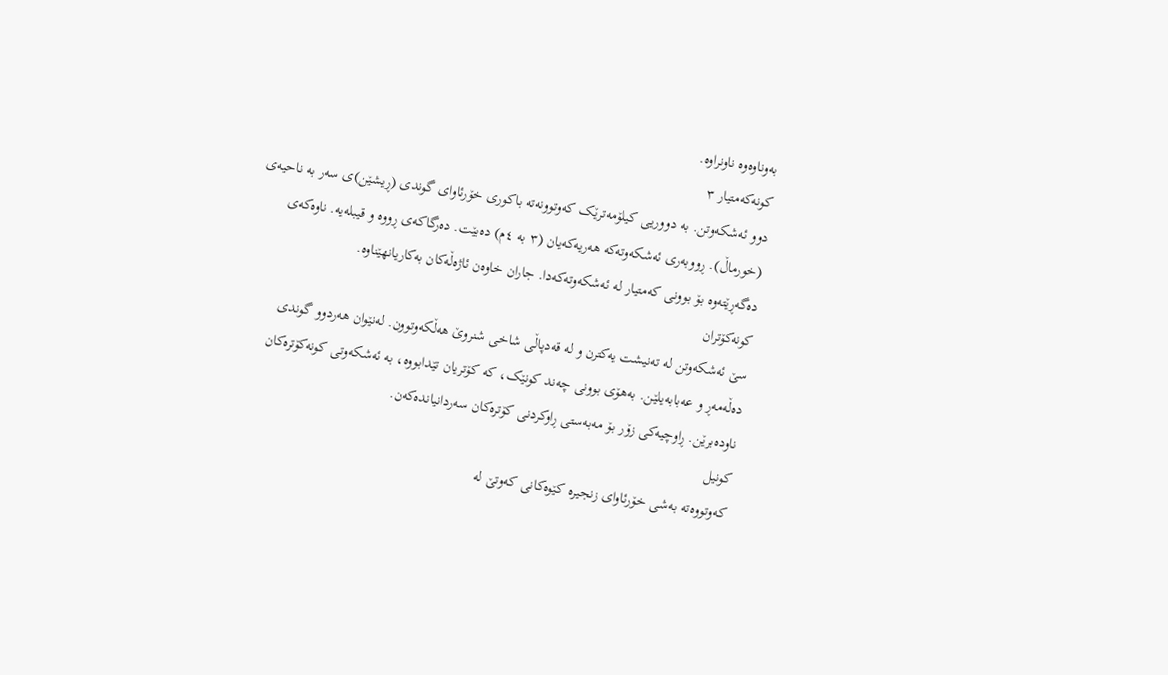بەوناوەوە ناونراوە.
کونەکەمتیار ٣
دوو ئەشکەوتن. به دووریی کیلۆمەترێک کەوتوونەتە باکوری خۆرئاوای گوندی (ڕیشێن)ی سەر بە ناحیەی (خورماڵ). ڕووبەری ئەشکەوتەکە هەریەکەیان (٣ بە ٤م) دەبێت. دەرگاکەی ڕووە و قیبلەیە. ناوەکەی دەگەڕێتەوە بۆ بوونی کەمتیار لە ئەشکەوتەکەدا. جاران خاوەن ئاژەڵەکان بەکاریانهێناوە.
کونەکۆتران
سێ ئەشکەوتن لە تەنیشت یەکترن و لە قەدپاڵی شاخی شنروێ هەڵکەوتوون. لەنێوان هەردوو گوندی دەڵەمەڕ و عەبابەیلێن. بەهۆی بوونی چەند کونێک، کە کۆتریان تێدابووە، بە ئەشکەوتی کونەکۆترەکان ناودەبرێن. ڕاوچیەکی زۆر بۆ مەبەستی ڕاوکردنی کۆترەکان سەردانیاندەکەن.
کونیل
کەوتووەتە بەشی خۆرئاوای زنجیرە کێوەکانی کەوتێ لە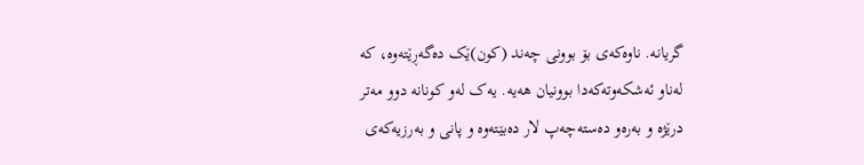گریانە. ناوەکەی بۆ بوونی چەند (کون)ێک دەگەڕێتەوە، کە لەناو ئەشکەوتەکەدا بوونیان هەیە. یەک لەو کونانە دوو مەتر درێژە و بەرەو دەستەچەپ لار دەبێتەوە و پانی و بەرزیەکەی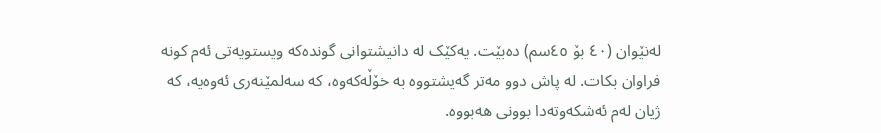لەنێوان (٤٠ بۆ ٤٥سم) دەبێت. یەکێک لە دانیشتوانی گوندەکە ویستویەتی ئەم کونە فراوان بکات. لە پاش دوو مەتر گەیشتووە بە خۆڵەکەوە، کە سەلمێنەری ئەوەیە، کە ژیان لەم ئەشکەوتەدا بوونی هەبووە.